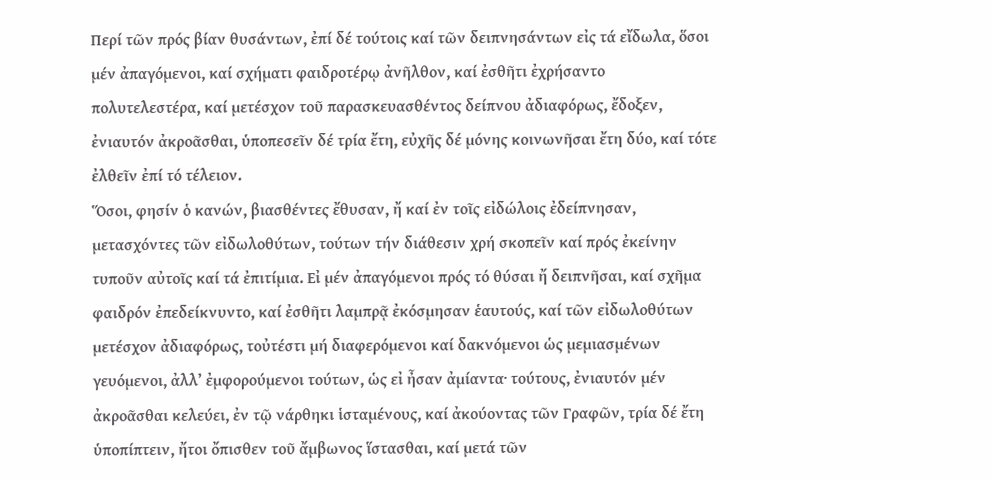Περί τῶν πρός βίαν θυσάντων, ἐπί δέ τούτοις καί τῶν δειπνησάντων εἰς τά εἴδωλα, ὅσοι μέν ἀπαγόμενοι, καί σχήματι φαιδροτέρῳ ἀνῆλθον, καί ἐσθῆτι ἐχρήσαντο πολυτελεστέρα, καί μετέσχον τοῦ παρασκευασθέντος δείπνου ἀδιαφόρως, ἔδοξεν, ἐνιαυτόν ἀκροᾶσθαι, ὑποπεσεῖν δέ τρία ἔτη, εὐχῆς δέ μόνης κοινωνῆσαι ἔτη δύο, καί τότε ἐλθεῖν ἐπί τό τέλειον.
Ὅσοι, φησίν ὁ κανών, βιασθέντες ἔθυσαν, ἤ καί ἐν τοῖς εἰδώλοις ἐδείπνησαν, μετασχόντες τῶν εἰδωλοθύτων, τούτων τήν διάθεσιν χρή σκοπεῖν καί πρός ἐκείνην τυποῦν αὐτοῖς καί τά ἐπιτίμια. Εἰ μέν ἀπαγόμενοι πρός τό θύσαι ἤ δειπνῆσαι, καί σχῆμα φαιδρόν ἐπεδείκνυντο, καί ἐσθῆτι λαμπρᾷ ἐκόσμησαν ἑαυτούς, καί τῶν εἰδωλοθύτων μετέσχον ἀδιαφόρως, τοὐτέστι μή διαφερόμενοι καί δακνόμενοι ὡς μεμιασμένων γευόμενοι, ἀλλ’ ἐμφορούμενοι τούτων, ὡς εἰ ἦσαν ἀμίαντα∙ τούτους, ἐνιαυτόν μέν ἀκροᾶσθαι κελεύει, ἐν τῷ νάρθηκι ἱσταμένους, καί ἀκούοντας τῶν Γραφῶν, τρία δέ ἔτη ὑποπίπτειν, ἤτοι ὄπισθεν τοῦ ἄμβωνος ἵστασθαι, καί μετά τῶν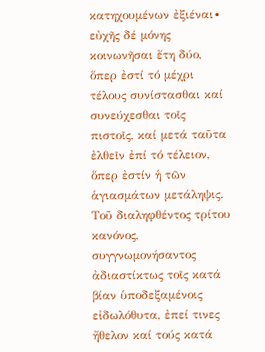κατηχουμένων ἐξιέναι∙ εὐχῆς δέ μόνης κοινωνῆσαι ἔτη δύο, ὅπερ ἐστί τό μέχρι τέλους συνίστασθαι καί συνεύχεσθαι τοῖς πιστοῖς, καί μετά ταῦτα ἐλθεῖν ἐπί τό τέλειον, ὅπερ ἐστίν ἡ τῶν ἁγιασμάτων μετάληψις. Τοῦ διαληφθέντος τρίτου κανόνος, συγγνωμονήσαντος ἀδιαστίκτως τοῖς κατά βίαν ὑποδεξαμένοις εἰδωλόθυτα, ἐπεί τινες ἤθελον καί τούς κατά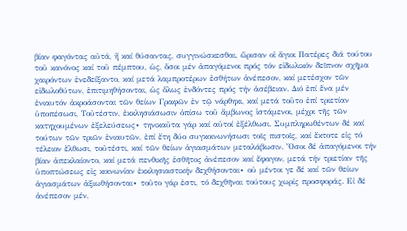βίαν φαγόντας αὐτά, ἤ καί θύσαντας, συγγινώσκεσθαι, ὥρισαν οἱ ἅγιοι Πατέρες διά τούτου τοῦ κανόνος καί τοῦ πέμπτου, ὡς, ὅσοι μέν ἀπαγόμενοι πρός τόν εἰδωλικόν δεῖπνον σχῆμα χαιρόντων ἐνεδείξαντο, καί μετά λαμπροτέρων ἐσθήτων ἀνέπεσον, καί μετέσχον τῶν εἰδωλοθύτων, ἐπιτιμηθήσονται, ὡς ὅλως ἐνδόντες πρός τήν ἀσέβειαν. Διό ἐπί ἕνα μέν ἐνιαυτόν ἀκροάσονται τῶν θείων Γραφῶν ἐν τῷ νάρθηκι, καί μετά τοῦτο ἐπί τριετίαν ὑποπέσωσι, Τοὐτέστιν, ἐκκλησιάσωσιν ὀπίσω τοῦ ἄμβωνος ἱστάμενοι, μέχρι τῆς τῶν κατηχουμένων ἐξελεύσεως∙ τηνικαῦτα γάρ καί αὐτοί ἐξέλθωσι. Συμπληρωθέντων δέ καί τούτων τῶν τριῶν ἐνιαυτῶν, ἐπί ἔτη δύο συγκοινωνήσωσι τοῖς πιστοῖς, καί ἔκτοτε εἰς τό τέλειον ἔλθωσι, τοὐτέστι, καί τῶν θείων ἁγιασμάτων μεταλάβωσιν. Ὅσοι δέ ἀπαγόμενοι τήν βίαν ἀπεκλαίοντο, καί μετά πενθικῆς ἐσθῆτος ἀνέπεσον καί ἔφαγον, μετά τήν τριετίαν τῆς ὑποπτώσεως εἰς κοινωνίαν ἐκκλησιαστικήν δεχθήσονται∙ οὐ μέντοι γε δέ καί τῶν θείων ἁγιασμάτων ἀξιωθήσονται∙ τοῦτο γάρ ἐστι, τό δεχθῆναι τούτους χωρίς προσφοράς. Εἰ δέ ἀνέπεσον μέν,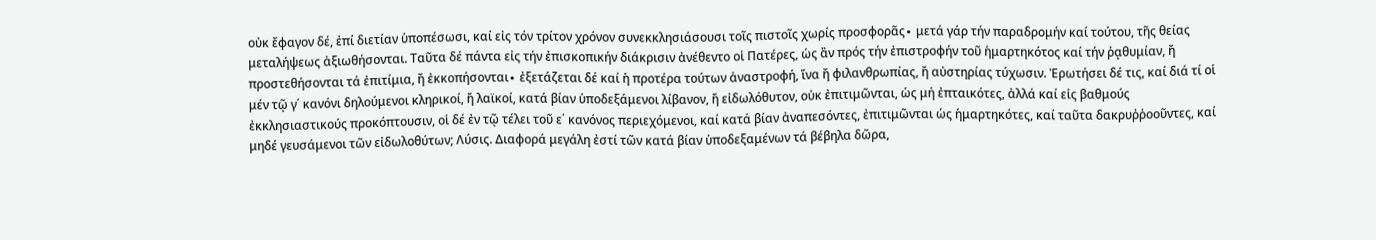οὐκ ἔφαγον δέ, ἐπί διετίαν ὑποπέσωσι, καί εἰς τόν τρίτον χρόνον συνεκκλησιάσουσι τοῖς πιστοῖς χωρίς προσφορᾶς∙ μετά γάρ τήν παραδρομήν καί τούτου, τῆς θείας μεταλήψεως ἀξιωθήσονται. Ταῦτα δέ πάντα εἰς τήν ἐπισκοπικήν διάκρισιν ἀνέθεντο οἱ Πατέρες, ὡς ἂν πρός τήν ἐπιστροφήν τοῦ ἡμαρτηκότος καί τήν ῥᾳθυμίαν, ἤ προστεθήσονται τά ἐπιτίμια, ἤ ἐκκοπήσονται∙ ἐξετάζεται δέ καί ἡ προτέρα τούτων ἀναστροφή, ἵνα ἤ φιλανθρωπίας, ἤ αὐστηρίας τύχωσιν. Ἐρωτήσει δέ τις, καί διά τί οἱ μέν τῷ γ΄ κανόνι δηλούμενοι κληρικοί, ἤ λαϊκοί, κατά βίαν ὑποδεξάμενοι λίβανον, ἤ εἰδωλόθυτον, οὐκ ἐπιτιμῶνται, ὡς μή ἐπταικότες, ἀλλά καί εἰς βαθμούς ἐκκλησιαστικούς προκόπτουσιν, οἱ δέ ἐν τῷ τέλει τοῦ ε΄ κανόνος περιεχόμενοι, καί κατά βίαν ἀναπεσόντες, ἐπιτιμῶνται ὡς ἡμαρτηκότες, καί ταῦτα δακρυῤῥοοῦντες, καί μηδέ γευσάμενοι τῶν εἰδωλοθύτων; Λύσις. Διαφορά μεγάλη ἐστί τῶν κατά βίαν ὑποδεξαμένων τά βέβηλα δῶρα,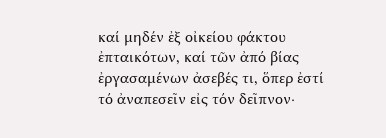καί μηδέν ἐξ οἰκείου φάκτου ἐπταικότων, καί τῶν ἀπό βίας ἐργασαμένων ἀσεβές τι, ὅπερ ἐστί τό ἀναπεσεῖν εἰς τόν δεῖπνον∙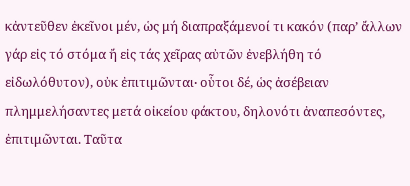κἀντεῦθεν ἐκεῖνοι μέν, ὡς μή διαπραξάμενοί τι κακόν (παρ’ ἄλλων γάρ εἰς τό στόμα ἤ εἰς τάς χεῖρας αὐτῶν ἐνεβλήθη τό εἰδωλόθυτον), οὐκ ἐπιτιμῶνται∙ οὗτοι δέ, ὡς ἀσέβειαν πλημμελήσαντες μετά οἰκείου φάκτου, δηλονότι ἀναπεσόντες, ἐπιτιμῶνται. Ταῦτα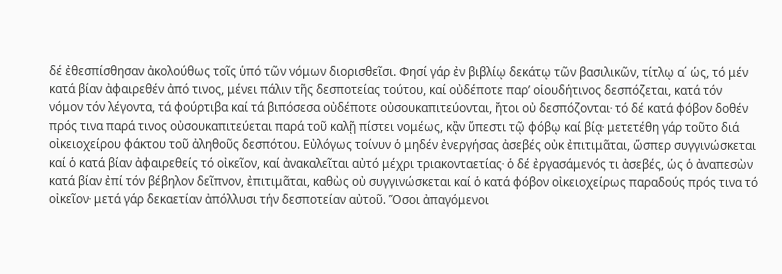δέ ἐθεσπίσθησαν ἀκολούθως τοῖς ὑπό τῶν νόμων διορισθεῖσι. Φησί γάρ ἐν βιβλίῳ δεκάτῳ τῶν βασιλικῶν, τίτλῳ α΄ ὡς, τό μέν κατά βίαν ἀφαιρεθέν ἀπό τινος, μένει πάλιν τῆς δεσποτείας τούτου, καί οὐδέποτε παρ’ οἱουδήτινος δεσπόζεται, κατά τόν νόμον τόν λέγοντα, τά φούρτιβα καί τά βιπόσεσα οὐδέποτε οὐσουκαπιτεύονται, ἤτοι οὐ δεσπόζονται∙ τό δέ κατά φόβον δοθέν πρός τινα παρά τινος οὐσουκαπιτεύεται παρά τοῦ καλῇ πίστει νομέως, κᾂν ὕπεστι τῷ φόβῳ καί βίᾳ∙ μετετέθη γάρ τοῦτο διά οἰκειοχείρου φάκτου τοῦ ἀληθοῦς δεσπότου. Εὐλόγως τοίνυν ὁ μηδέν ἐνεργήσας ἀσεβές οὐκ ἐπιτιμᾶται, ὥσπερ συγγινώσκεται καί ὁ κατά βίαν ἀφαιρεθείς τό οἰκεῖον, καί ἀνακαλεῖται αὐτό μέχρι τριακονταετίας∙ ὁ δέ ἐργασάμενός τι ἀσεβές, ὡς ὁ ἀναπεσὼν κατά βίαν ἐπί τόν βέβηλον δεῖπνον, ἐπιτιμᾶται, καθὼς οὐ συγγινώσκεται καί ὁ κατά φόβον οἰκειοχείρως παραδούς πρός τινα τό οἰκεῖον∙ μετά γάρ δεκαετίαν ἀπόλλυσι τήν δεσποτείαν αὐτοῦ. Ὅσοι ἀπαγόμενοι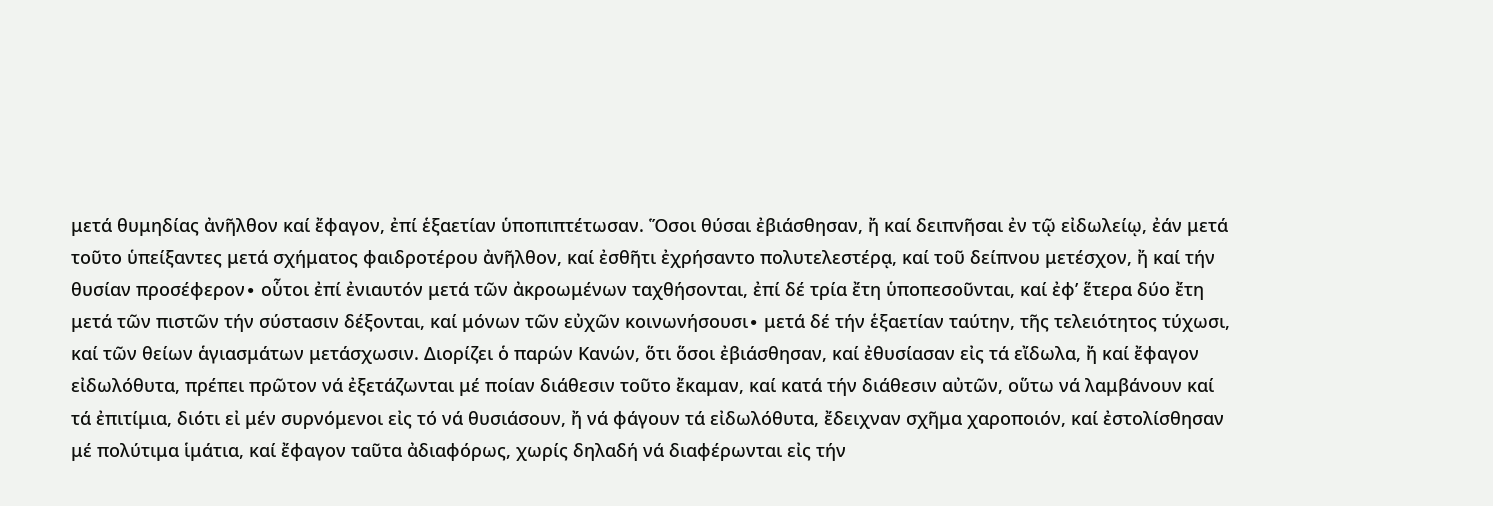μετά θυμηδίας ἀνῆλθον καί ἔφαγον, ἐπί ἑξαετίαν ὑποπιπτέτωσαν. Ὅσοι θύσαι ἐβιάσθησαν, ἤ καί δειπνῆσαι ἐν τῷ εἰδωλείῳ, ἐάν μετά τοῦτο ὑπείξαντες μετά σχήματος φαιδροτέρου ἀνῆλθον, καί ἐσθῆτι ἐχρήσαντο πολυτελεστέρᾳ, καί τοῦ δείπνου μετέσχον, ἤ καί τήν θυσίαν προσέφερον∙ οὗτοι ἐπί ἐνιαυτόν μετά τῶν ἀκροωμένων ταχθήσονται, ἐπί δέ τρία ἔτη ὑποπεσοῦνται, καί ἐφ’ ἕτερα δύο ἔτη μετά τῶν πιστῶν τήν σύστασιν δέξονται, καί μόνων τῶν εὐχῶν κοινωνήσουσι∙ μετά δέ τήν ἑξαετίαν ταύτην, τῆς τελειότητος τύχωσι, καί τῶν θείων ἁγιασμάτων μετάσχωσιν. Διορίζει ὁ παρών Κανών, ὅτι ὅσοι ἐβιάσθησαν, καί ἐθυσίασαν εἰς τά εἴδωλα, ἤ καί ἔφαγον εἰδωλόθυτα, πρέπει πρῶτον νά ἐξετάζωνται μέ ποίαν διάθεσιν τοῦτο ἔκαμαν, καί κατά τήν διάθεσιν αὐτῶν, οὕτω νά λαμβάνουν καί τά ἐπιτίμια, διότι εἰ μέν συρνόμενοι εἰς τό νά θυσιάσουν, ἤ νά φάγουν τά εἰδωλόθυτα, ἔδειχναν σχῆμα χαροποιόν, καί ἐστολίσθησαν μέ πολύτιμα ἱμάτια, καί ἔφαγον ταῦτα ἀδιαφόρως, χωρίς δηλαδή νά διαφέρωνται εἰς τήν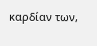καρδίαν των,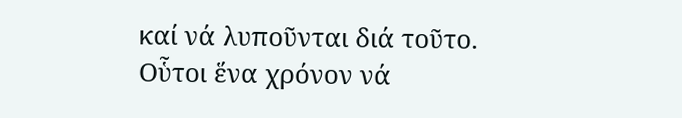καί νά λυποῦνται διά τοῦτο. Οὗτοι ἕνα χρόνον νά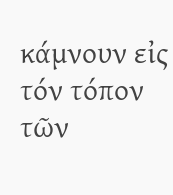κάμνουν εἰς τόν τόπον τῶν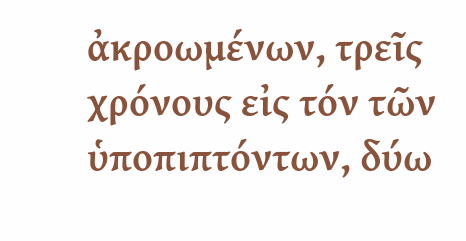ἀκροωμένων, τρεῖς χρόνους εἰς τόν τῶν ὑποπιπτόντων, δύω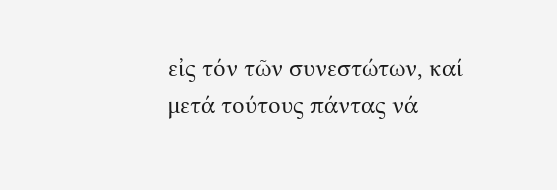εἰς τόν τῶν συνεστώτων, καί μετά τούτους πάντας νά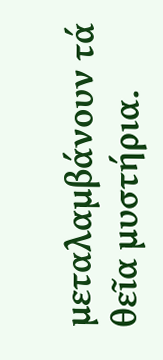μεταλαμβάνουν τά θεῖα μυστήρια.